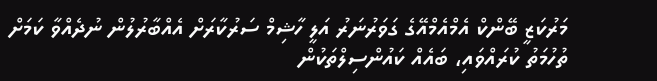މަރުކަޒީ ބޭންކް އެމްއެމްއޭގެ ގަވަރުނަރު އަލީ ހާޝިމް ސަރުކާރަށް އެއްބާރުލުން ނުދެއްވާ ކަމަށް ތުހުމަތު ކުރައްވައި، ބައެއް ކައުންސިލްތަކުން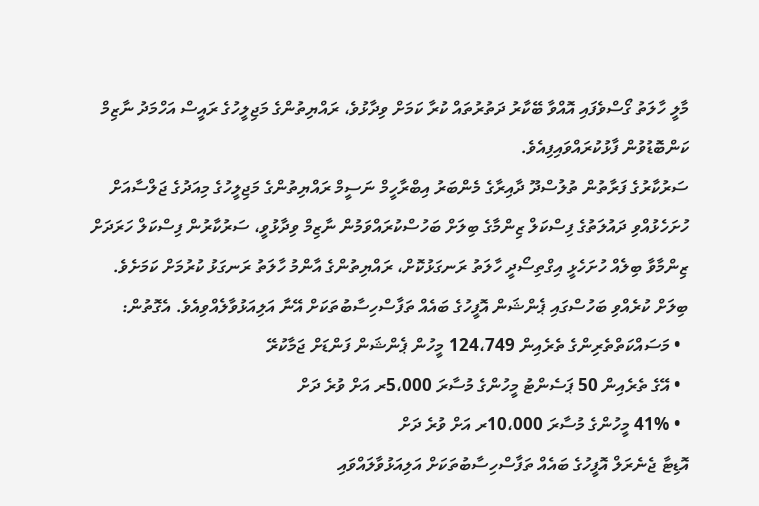މާލީ ހާލަތު ގޯސްވެފައި އޮއްވާ ބޭކާރު ދަތުރުތައް ކުރާ ކަމަށް ވިދާޅުވެ، ރައްޔިތުންގެ މަޖިލީހުގެ ރައީސް އަހްމަދު ނާޒިމް ކަންބޮޑުވުން ފާޅުކުރައްވައިފިއެވެ.
ސަރުކާރުގެ ފަރާތުން ތުލުސްދޫ ދާއިރާގެ މެންބަރު އިބްރާހީމް ނަސީމް ރައްޔިތުންގެ މަޖިލީހުގެ މިއަދުގެ ޖަލްސާއަށް ހުށަހެޅުއްވި ދައުލަތުގެ ފިސްކަލް ޒިންމާގެ ބިލަށް ބަހުސްކުރައްވަމުން ނާޒިމް ވިދާޅުވީ، ސަރުކާރުން ފިސްކަލް ހަރަދަށް ޒިންމާވާ ބިލެއް ހުށަހެޅީ އިގްތިސޯދީ ހާލަތު ރަނގަޅުކޮށް، ރައްޔިތުންގެ އާންމު ހާލަތު ރަނގަޅު ކުރުމަށް ކަމަށެވެ.
ބިލަށް ކުރެއްވި ބަހުސްގައި ޕެންޝަން އޮފީހުގެ ބައެއް ތަފާސްހިސާބުތަކަށް އޭނާ އަލިއަޅުވާލެއްވިއެވެ. އެގޮތުން:
  • މަސައްކަތްތެރިންގެ ތެރެއިން 124،749 މީހުން ޕެންޝަން ފަންޑަށް ޖަމާކުރޭ
  • އޭގެ ތެރެއިން 50 ޕަސެންޓު މީހުންގެ މުސާރަ 5،000ރ އަށް ވުރެ ދަށް
  • 41% މީހުންގެ މުސާރަ 10،000ރ އަށް ވުރެ ދަށް
އޮޑިޓާ ޖެނެރަލް އޮފީހުގެ ބައެއް ތަފާސްހިސާބުތަކަށް އަލިއަޅުވާލައްވައި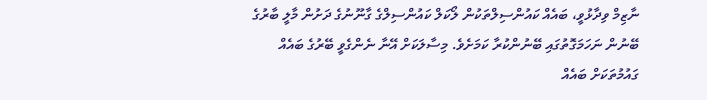ނާޒިމް ވިދާޅުވީ، ބައެއް ކައުންސިލްތަކުން ލޯކަލް ކައުންސިލްގެ ގާނޫނުގެ ދަށުން މާލީ ބާރުގެ ބޭނުން ނަހަމަގޮތުގައި ބޭނުންކުރާ ކަމަށެވެ. މިސާލަކަށް އޭނާ ނެންގެވީ ބޭރުގެ ބައެއް ގައުމުތަކަށް ބައެއް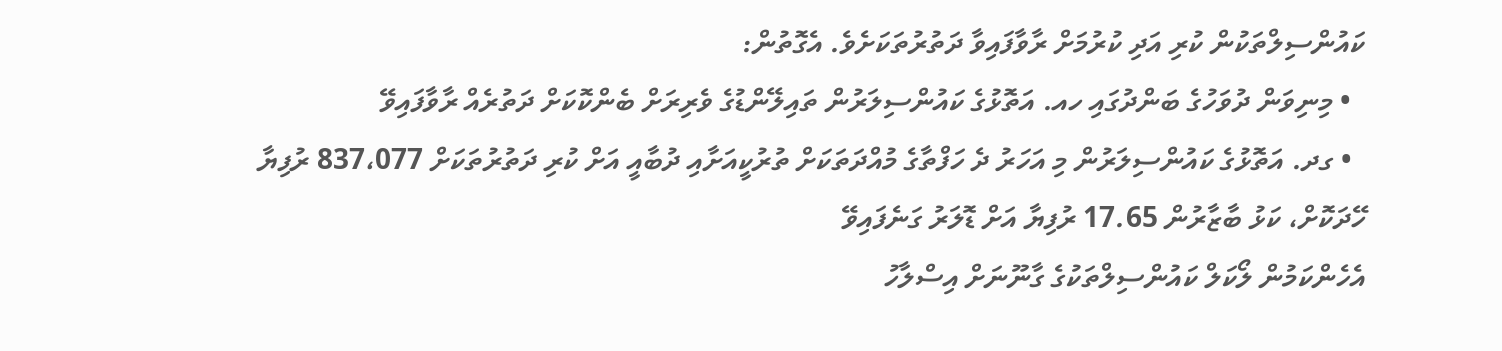ކައުންސިލްތަކުން ކުރި އަދި ކުރުމަށް ރާވާފައިވާ ދަތުރުތަކަށެވެ. އެގޮތުން:
  • މިނިވަން ދުވަހުގެ ބަންދުގައި ހއ. އަތޮޅުގެ ކައުންސިލަރުން ތައިލޭންޑުގެ ވެރިރަށް ބެންކޮކަށް ދަތުރެއް ރާވާފައިވޭ
  • ގދ. އަތޮޅުގެ ކައުންސިލަރުން މި އަހަރު ދެ ހަފްތާގެ މުއްދަތަކަށް ތުރުކީއަށާއި ދުބާއީ އަށް ކުރި ދަތުރުތަކަށް 837،077 ރުފިޔާ ހޭދަކޮށް، ކަޅު ބާޒާރުން 17.65 ރުފިޔާ އަށް ޑޮލަރު ގަނެފައިވޭ
އެހެންކަމުން ލޯކަލް ކައުންސިލްތަކުގެ ގާނޫނަށް އިސްލާހު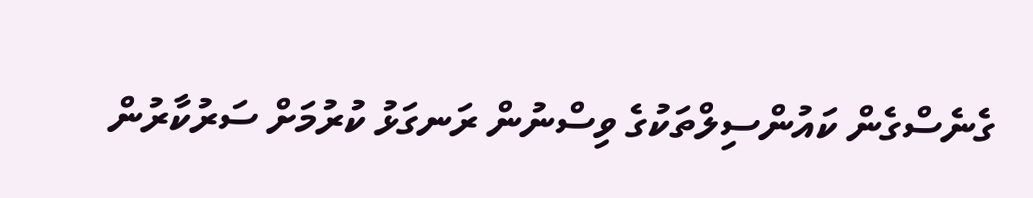ގެނެސްގެން ކައުންސިލްތަކުގެ ވިސްނުން ރަނގަޅު ކުރުމަށް ސަރުކާރުން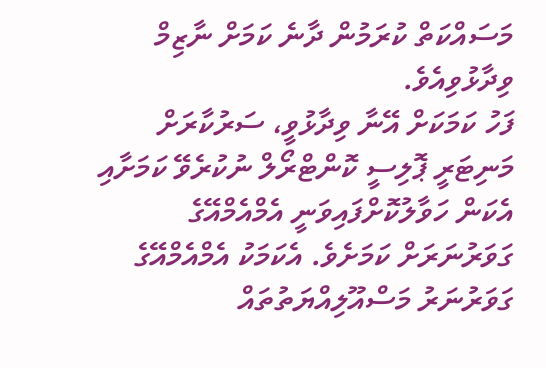މަސައްކަތް ކުރަމުން ދާނެ ކަމަށް ނާޒިމް ވިދާޅުވިއެވެ.
ފަހު ކަމަކަށް އޭނާ ވިދާޅުވީ، ސަރުކާރަށް މަނިޓަރީ ޕޮލިސީ ކޮންޓްރޯލް ނުކުރެވޭ ކަމަށާއި އެކަން ހަވާލުކޮށްފައިވަނީ އެމްއެމްއޭގެ ގަވަރުނަރަށް ކަމަށެވެ. އެކަމަކު އެމްއެމްއޭގެ ގަވަރުނަރު މަސްއޫލިއްޔަތުތައް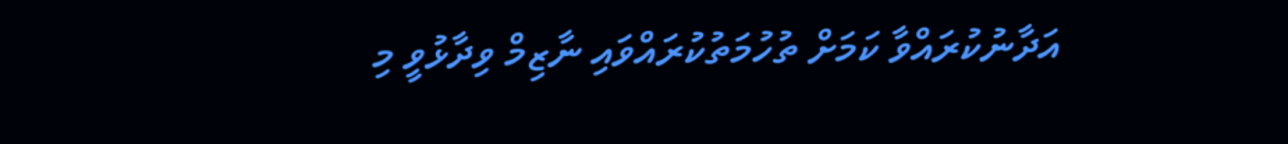އަދާނުކުރައްވާ ކަމަށް ތުހުމަތުކުރައްވައި ނާޒިމް ވިދާޅުވީ މި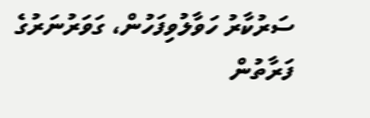ސަރުކާރު ހަވާލުވިފަހުން، ގަވަރުނަރުގެ ފަރާތުން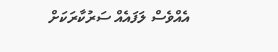އެއްވެސް ލަފައެއް ސަރުކާރަކަށް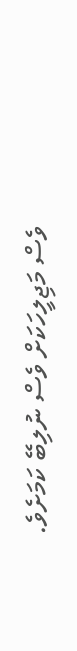ވެސް މަޖިލީހަކަށް ވެސް ނުލިބޭ ކަމަށެވެ.